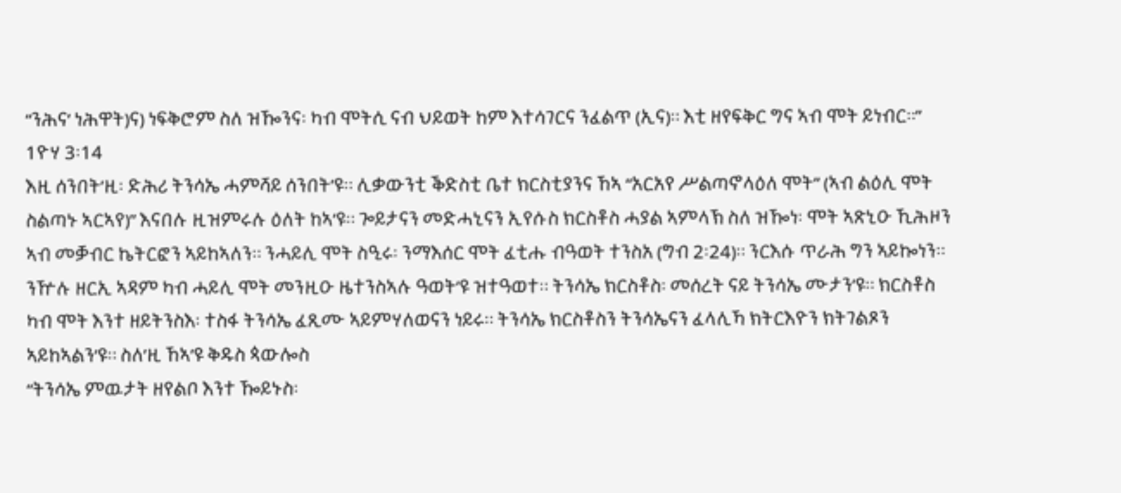“ንሕና’ ነሕዋት)ና) ነፍቅሮም ስለ ዝዀንና፡ ካብ ሞትሲ ናብ ህይወት ከም እተሳገርና ንፈልጥ (ኢና)። እቲ ዘየፍቅር ግና ኣብ ሞት ይነብር።” 1ዮሃ 3፡14
እዚ ሰንበት’ዚ፡ ድሕሪ ትንሳኤ ሓምሻይ ሰንበት’ዩ። ሊቃውንቲ ቕድስቲ ቤተ ክርስቲያንና ኸኣ “አርአየ ሥልጣኖላዕለ ሞት” (ኣብ ልዕሊ ሞት ስልጣኑ ኣርኣየ)” እናበሉ ዚዝምሩሉ ዕለት ከኣ’ዩ። ጐይታናን መድሓኒናን ኢየሱስ ክርስቶስ ሓያል ኣምላኽ ስለ ዝዀነ፡ ሞት ኣጽኒዑ ኺሕዞን ኣብ መቓብር ኬትርፎን ኣይከኣለን። ንሓይሊ ሞት ስዒሩ፡ ንማእሰር ሞት ፈቲሑ ብዓወት ተንስአ (ግብ 2፡24)። ንርእሱ ጥራሕ ግን ኣይኰነን። ንዅሉ ዘርኢ ኣዳም ካብ ሓይሊ ሞት መንዚዑ ዜተንስኣሉ ዓወት’ዩ ዝተዓወተ። ትንሳኤ ክርስቶስ፡ መሰረት ናይ ትንሳኤ ሙታን’ዩ። ክርስቶስ ካብ ሞት እንተ ዘይትንስእ፡ ተስፋ ትንሳኤ ፈጺሙ ኣይምሃለወናን ነይሩ። ትንሳኤ ክርስቶስን ትንሳኤናን ፈላሊኻ ክትርእዮን ክትገልጾን ኣይከኣልን’ዩ። ስለ’ዚ ኸኣ’ዩ ቅዱስ ጳውሎስ
“ትንሳኤ ምዉታት ዘየልቦ እንተ ዀይኑስ፡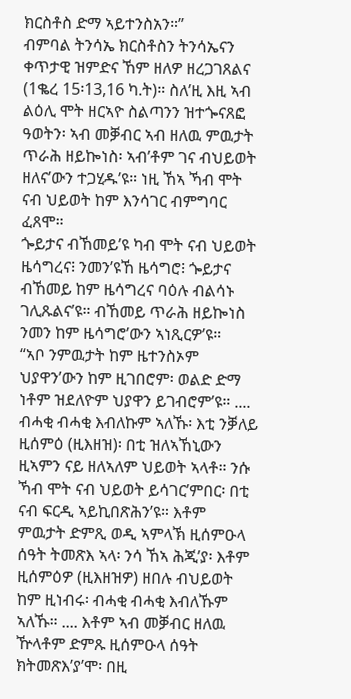ክርስቶስ ድማ ኣይተንስአን።”
ብምባል ትንሳኤ ክርስቶስን ትንሳኤናን ቀጥታዊ ዝምድና ኸም ዘለዎ ዘረጋገጸልና (1ቈረ 15፡13,16 ካ.ት)። ስለ’ዚ እዚ ኣብ ልዕሊ ሞት ዘርኣዮ ስልጣንን ዝተጐናጸፎ ዓወትን፡ ኣብ መቓብር ኣብ ዘለዉ ምዉታት ጥራሕ ዘይኰነስ፡ ኣብ’ቶም ገና ብህይወት ዘለና’ውን ተጋሂዱ’ዩ። ነዚ ኸኣ ኻብ ሞት ናብ ህይወት ከም እንሳገር ብምግባር ፈጸሞ።
ጐይታና ብኸመይ’ዩ ካብ ሞት ናብ ህይወት ዜሳግረና፧ ንመን’ዩኸ ዜሳግሮ፧ ጐይታና ብኸመይ ከም ዜሳግረና ባዕሉ ብልሳኑ ገሊጹልና’ዩ። ብኸመይ ጥራሕ ዘይኰነስ ንመን ከም ዜሳግሮ’ውን ኣነጺርዎ’ዩ።
“ኣቦ ንምዉታት ከም ዜተንስኦም ህያዋን’ውን ከም ዚገበሮም፡ ወልድ ድማ ነቶም ዝደለዮም ህያዋን ይገብሮም’ዩ። .... ብሓቂ ብሓቂ እብለኩም ኣለኹ፡ እቲ ንቓለይ ዚሰምዕ (ዚእዘዝ)፡ በቲ ዝለኣኸኒውን ዚኣምን ናይ ዘለኣለም ህይወት ኣላቶ። ንሱ ኻብ ሞት ናብ ህይወት ይሳገር’ምበር፡ በቲ ናብ ፍርዲ ኣይኪበጽሕን’ዩ። እቶም ምዉታት ድምጺ ወዲ ኣምላኽ ዚሰምዑላ ሰዓት ትመጽእ ኣላ፡ ንሳ ኸኣ ሕጂ’ያ፡ እቶም ዚሰምዕዎ (ዚእዘዝዎ) ዘበሉ ብህይወት ከም ዚነብሩ፡ ብሓቂ ብሓቂ እብለኹም ኣለኹ። .... እቶም ኣብ መቓብር ዘለዉ ዅላቶም ድምጹ ዚሰምዑላ ሰዓት ክትመጽእ’ያ’ሞ፡ በዚ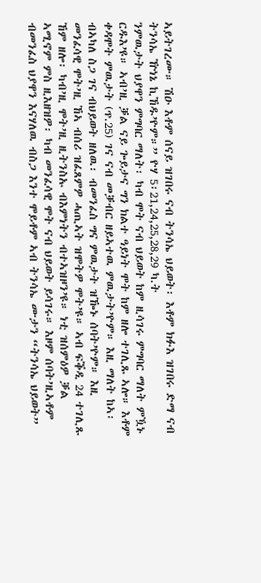ኣይትገረሙ። ሽዑ እቶም ሰናይ ዝገበሩ ናብ ትንሳኤ ህይወት፡ እቶም ክፉእ ዝገበሩ ድማ ናብ ትንሳኤ ዅነኔ ኪኸዱ’ዮም።” ዮሃ 5፡21,24,25,28,29 ካ.ት
ንምዉታት ህያዋን ምግባር ማለት፡ ካብ ሞት ናብ ህይወት ከም ዚሳገሩ ምግባር ማለት ምዃኑ ርዱእ’ዩ። ኣብ’ዚ ቓል ናይ ጐይታና ግን ክልተ ዓይነት ሞት ከም ዘሎ ተገሊጹ ኣሎ። እቶም ቀዳሞት ምዉታት (ጥ.25) ገና ናብ መቓብር ዘይኣተዉ ምዉታት’ዮም። እዚ ማለት ከኣ፡ ብኣካለ ስጋ ገና ብህይወት ዘለዉ፡ ብመንፈስ ግና ምዉታት ዝዀኑ ሰባት’ዮም። እዚ መንፈሳዊ ሞት’ዚ ኸኣ ብሰሪ ዝፈጸምዎ ሓጢኣት ዝሞትዎ ሞት’ዩ። ኣብ ፍቕዲ 24 ተገሊጹ ኸም ዘሎ፡ ካብ’ዚ ሞት’ዚ ዚትንስኡ ብእምነትን ብተኣዝዞን’ዩ። ነቲ ዝሰምዕዎ ቓል ኣሚኖም ምስ ዚእዘዝዎ፡ ካብ መንፈሳዊ ሞት ናብ ህይወት ይሳገሩ። እዞም ሰባት’ዚኣቶም ብመንፈስ ህያዋን እናሃለዉ ብስጋ እንተ ሞይቶም ኣብ ትንሳኤ ሙታን “ትንሳኤ ህይወት”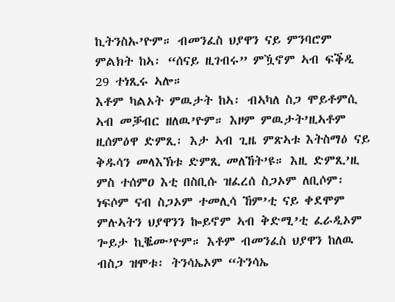ኪትንስኡ’ዮም። ብመንፈስ ህያዋን ናይ ምንባሮም ምልክት ከኣ፡ “ሰናይ ዚገብሩ” ምዃኖም ኣብ ፍቕዲ 29 ተነጺሩ ኣሎ።
እቶም ካልኦት ምዉታት ከኣ፡ ብኣካለ ስጋ ሞይቶምሲ ኣብ መቓብር ዘለዉ’ዮም። እዞም ምዉታት’ዚኣቶም ዚሰምዕዋ ድምጺ፡ እታ ኣብ ጊዜ ምጽኣቱ እትስማዕ ናይ ቅዱሳን መላእኽቱ ድምጺ መለኸት’ዩ። እዚ ድምጺ’ዚ ምስ ተሰምዐ እቲ በስቢሱ ዝፈረሰ ስጋኦም ለቢሶም፡ ነፍሶም ናብ ስጋኦም ተመሊሳ ኸም’ቲ ናይ ቀደሞም ምሉኣትን ህያዋንን ኰይኖም ኣብ ቅድሚ’ቲ ፈራዲኦም ጐይታ ኪቘሙ’ዮም። እቶም ብመንፈስ ህያዋን ከለዉ ብስጋ ዝሞቱ፡ ትንሳኤኦም “ትንሳኤ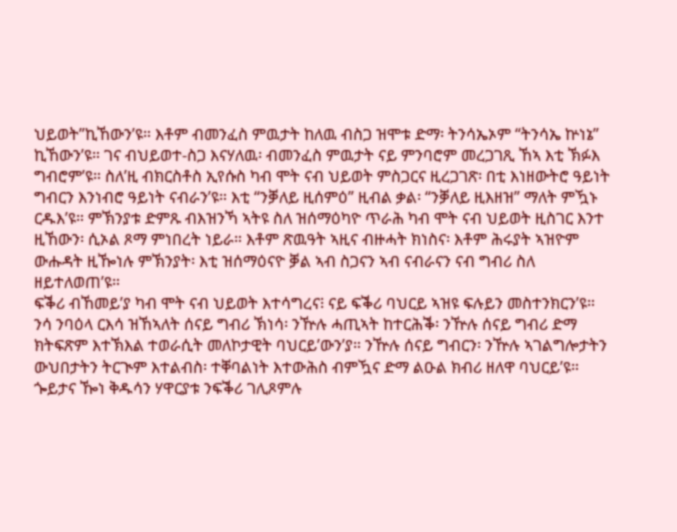ህይወት”ኪኸውን’ዩ። እቶም ብመንፈስ ምዉታት ከለዉ ብስጋ ዝሞቱ ድማ፡ ትንሳኤኦም “ትንሳኤ ኵነኔ” ኪኸውን’ዩ። ገና ብህይወተ-ስጋ እናሃለዉ፡ ብመንፈስ ምዉታት ናይ ምንባሮም መረጋገጺ ኸኣ እቲ ኽፉእ ግብሮም’ዩ። ስለ’ዚ ብክርስቶስ ኢየሱስ ካብ ሞት ናብ ህይወት ምስጋርና ዚረጋገጽ፡ በቲ እነዘውትሮ ዓይነት ግብርን እንነብሮ ዓይነት ናብራን’ዩ። እቲ “ንቓለይ ዚሰምዕ” ዚብል ቃል፡ “ንቓለይ ዚእዘዝ” ማለት ምዃኑ ርዱእ’ዩ። ምኽንያቱ ድምጹ ብእዝንኻ ኣትዩ ስለ ዝሰማዕካዮ ጥራሕ ካብ ሞት ናብ ህይወት ዚስገር እንተ ዚኸውን፡ ሲኦል ጾማ ምነበረት ነይራ። እቶም ጽዉዓት ኣዚና ብዙሓት ክነስና፡ እቶም ሕሩያት ኣዝዮም ውሑዳት ዚዀነሉ ምኽንያት፡ እቲ ዝሰማዕናዮ ቓል ኣብ ስጋናን ኣብ ናብራናን ናብ ግብሪ ስለ ዘይተለወጠ’ዩ።
ፍቕሪ ብኸመይ’ያ ካብ ሞት ናብ ህይወት እተሳግረና፧ ናይ ፍቕሪ ባህርይ ኣዝዩ ፍሉይን መስተንክርን’ዩ። ንሳ ንባዕላ ርእሳ ዝኸኣለት ሰናይ ግብሪ ኽነሳ፡ ንዅሉ ሓጢኣት ከተርሕቕ፡ ንዅሉ ሰናይ ግብሪ ድማ ክትፍጽም እተኽእል ተወራሲት መለኮታዊት ባህርይ’ውን’ያ። ንዅሉ ሰናይ ግብርን፡ ንዅሉ ኣገልግሎታትን ውህበታትን ትርጒም እተልብስ፡ ተቐባልነት እተውሕስ ብምዃና ድማ ልዑል ክብሪ ዘለዋ ባህርይ’ዩ። ጐይታና ዀነ ቅዱሳን ሃዋርያቱ ንፍቕሪ ገሊጾምሉ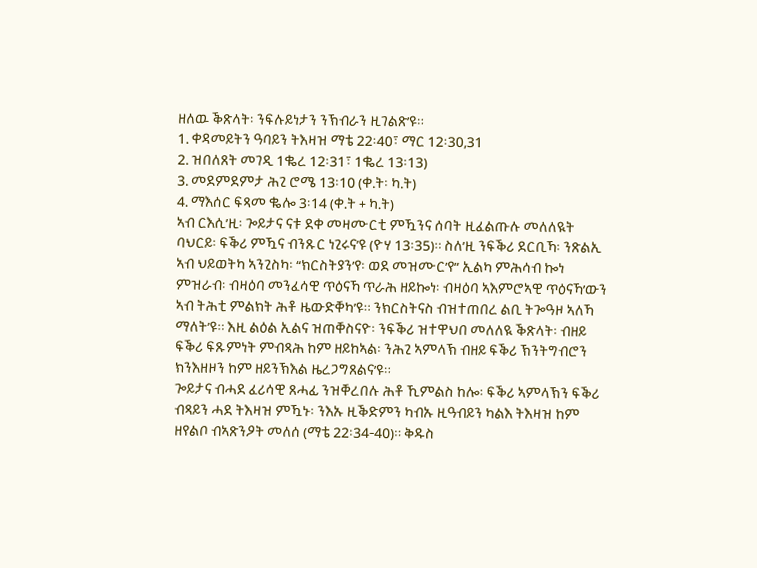ዘለዉ ቕጽላት፡ ንፍሉይነታን ንኽብራን ዚገልጽ’ዩ።
1. ቀዳመይትን ዓባይን ትእዛዝ ማቴ 22፡40፣ ማር 12፡30,31
2. ዝበለጸት መገዲ 1ቈረ 12፡31፣ 1ቈረ 13፡13)
3. መደምደምታ ሕጊ ሮሜ 13፡10 (ቀ.ት፡ ካ.ት)
4. ማእሰር ፍጻመ ቈሎ 3፡14 (ቀ.ት + ካ.ት)
ኣብ ርእሲ’ዚ፡ ጐይታና ናቱ ደቀ መዛሙርቲ ምዃንና ሰባት ዚፈልጡሉ መለለዪት ባህርይ፡ ፍቕሪ ምዃና ብንጹር ነጊሩና’ዩ (ዮሃ 13፡35)። ስለ’ዚ ንፍቕሪ ደርቢኻ፡ ንጽልኢ ኣብ ህይወትካ ኣንጊስካ፡ “ክርስትያን’የ፡ ወደ መዝሙር’የ” ኢልካ ምሕሳብ ኰነ ምዝራብ፡ ብዛዕባ መንፈሳዊ ጥዕናኻ ጥራሕ ዘይኰነ፡ ብዛዕባ ኣእምሮኣዊ ጥዕናኻ’ውን ኣብ ትሕቲ ምልክት ሕቶ ዜውድቐካ’ዩ። ንክርስትናስ ብዝተጠበረ ልቢ ትጐዓዞ ኣለኻ ማለት’ዩ። እዚ ልዕል ኢልና ዝጠቐስናዮ፡ ንፍቕሪ ዝተዋህበ መለለዪ ቕጽላት፡ ብዘይ ፍቕሪ ፍጹምነት ምብጻሕ ከም ዘይከኣል፡ ንሕጊ ኣምላኽ ብዘይ ፍቕሪ ኽንትግብሮን ክንእዘዞን ከም ዘይንኽእል ዜረጋግጸልና’ዩ።
ጐይታና ብሓደ ፈሪሳዊ ጸሓፊ ንዝቐረበሉ ሕቶ ኺምልስ ከሎ፡ ፍቕሪ ኣምላኽን ፍቕሪ ብጻይን ሓደ ትእዛዝ ምዃኑ፡ ንእኡ ዚቕድምን ካብኡ ዚዓብይን ካልእ ትእዛዝ ከም ዘየልቦ ብኣጽንዖት መለሰ (ማቴ 22፡34-40)። ቅዱስ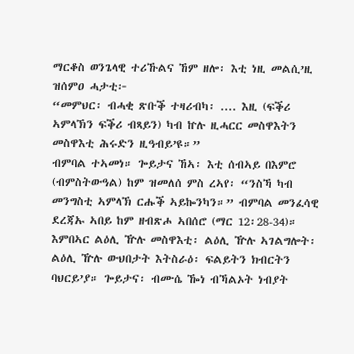ማርቆስ ወንጌላዊ ተሪኹልና ኸም ዘሎ፡ እቲ ነዚ መልሲ’ዚ ዝሰምዐ ሓታቲ፦
“መምህር፡ ብሓቂ ጽቡቕ ተዛሪብካ፡ .... እዚ (ፍቕሪ ኣምላኽን ፍቕሪ ብጻይን) ካብ ኵሉ ዚሓርር መስዋእትን መስዋእቲ ሕሩድን ዚዓብይ’ዩ።”
ብምባል ተኣመነ። ጐይታና ኸኣ፡ እቲ ሰብኣይ በእምሮ (ብምስትውዓል) ከም ዝመለሰ ምስ ረኣየ፡ “ንስኻ ካብ መንግስቲ ኣምላኽ ርሑቕ ኣይኰንካን።” ብምባል መንፈሳዊ ደረጃኡ ኣበይ ከም ዘብጽሖ ኣበሰሮ (ማር 12፡28-34)። እምበኣር ልዕሊ ዅሉ መስዋእቲ፡ ልዕሊ ዅሉ ኣገልግሎት፡ ልዕሊ ዅሉ ውህበታት እትስራዕ፡ ፍልይትን ክብርትን ባህርይ’ያ። ጐይታና፡ ብሙሴ ዀነ ብኻልኦት ነብያት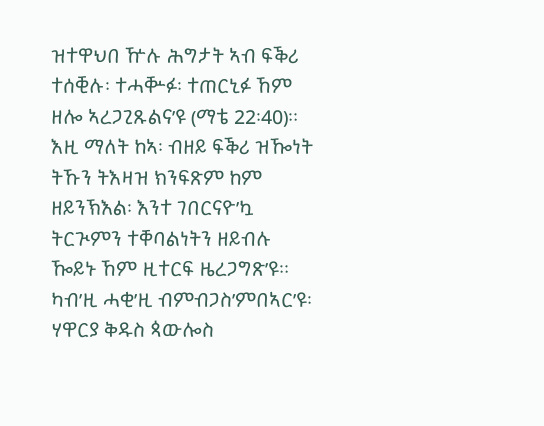ዝተዋህበ ዅሉ ሕግታት ኣብ ፍቕሪ ተሰቒሉ፡ ተሓቝፉ፡ ተጠርኒፉ ኸም ዘሎ ኣረጋጊጹልና’ዩ (ማቴ 22፡40)። እዚ ማለት ከኣ፡ ብዘይ ፍቕሪ ዝዀነት ትኹን ትእዛዝ ክንፍጽም ከም ዘይንኽእል፡ እንተ ገበርናዮ’ኳ ትርጒምን ተቐባልነትን ዘይብሉ ዀይኑ ኸም ዚተርፍ ዜረጋግጽ’ዩ። ካብ’ዚ ሓቂ’ዚ ብምብጋስ’ምበኣር’ዩ፡ ሃዋርያ ቅዱስ ጳውሎስ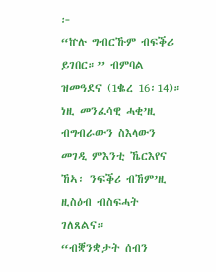፦
“ኵሉ ግብርኹም ብፍቕሪ ይገበር።” ብምባል ዝመዓደና (1ቈረ 16፡14)። ነዚ መንፈሳዊ ሓቂ’ዚ ብግብራውን ስእላውን መገዲ ምእንቲ ኼርእየና ኸኣ፡ ንፍቕሪ ብኸም’ዚ ዚስዕብ ብስፍሓት ገለጸልና።
“ብቛንቋታት ሰብን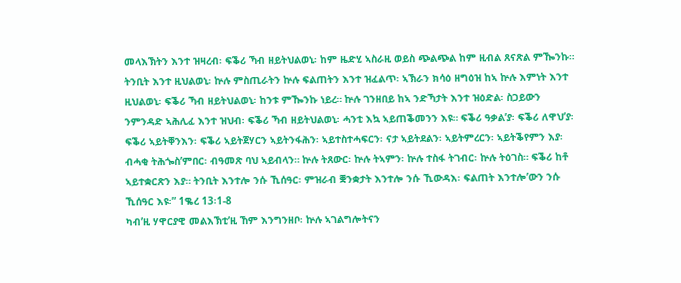መላእኽትን እንተ ዝዛረብ፡ ፍቕሪ ኻብ ዘይትህልወኒ፡ ከም ዜድሂ ኣስራዚ ወይስ ጭልጭል ከም ዚብል ጸናጽል ምዀንኩ። ትንቢት እንተ ዚህልወኒ፡ ኵሉ ምስጢራትን ኵሉ ፍልጠትን እንተ ዝፈልጥ፡ ኣኽራን ክሳዕ ዘግዕዝ ከኣ ኵሉ እምነት እንተ ዚህልወኒ፡ ፍቕሪ ኻብ ዘይትህልወኒ፡ ከንቱ ምዀንኩ ነይረ። ኵሉ ገንዘበይ ከኣ ንድኻታት እንተ ዝዕድል፡ ስጋይውን ንምንዳድ ኣሕሊፈ እንተ ዝህብ፡ ፍቕሪ ኻብ ዘይትህልወኒ፡ ሓንቲ እኳ ኣይጠቕመንን እዩ። ፍቕሪ ዓቃል’ያ፡ ፍቕሪ ለዋህ’ያ፡ ፍቕሪ ኣይትቐንእን፡ ፍቕሪ ኣይትጀሃርን ኣይትንፋሕን፡ ኣይተስተሓፍርን፡ ናታ ኣይትደልን፡ ኣይትምረርን፡ ኣይትቕየምን እያ፡ ብሓቂ ትሕጐስ’ምበር፡ ብዓመጽ ባህ ኣይብላን። ኵሉ ትጸውር፡ ኵሉ ትኣምን፡ ኵሉ ተስፋ ትገብር፡ ኵሉ ትዕገስ። ፍቕሪ ከቶ ኣይተቋርጽን እያ። ትንቢት እንተሎ ንሱ ኺሰዓር፡ ምዝራብ ቛንቋታት እንተሎ ንሱ ኺውዳእ፡ ፍልጠት እንተሎ’ውን ንሱ ኺሰዓር እዩ፡” 1ቈረ 13፡1-8
ካብ’ዚ ሃዋርያዊ መልእኽቲ’ዚ ኸም እንግንዘቦ፡ ኵሉ ኣገልግሎትናን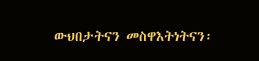ውህበታትናን መስዋእትነትናን፡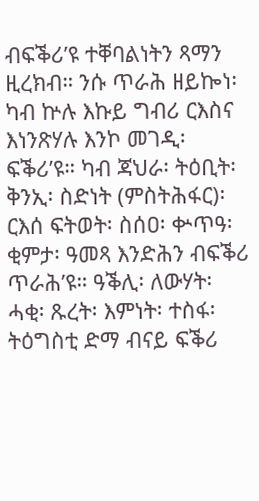ብፍቕሪ’ዩ ተቐባልነትን ጻማን ዚረክብ። ንሱ ጥራሕ ዘይኰነ፡ ካብ ኵሉ እኩይ ግብሪ ርእስና እነንጽሃሉ እንኮ መገዲ፡ ፍቕሪ’ዩ። ካብ ጃህራ፡ ትዕቢት፡ ቅንኢ፡ ስድነት (ምስትሕፋር)፡ ርእሰ ፍትወት፡ ስሰዐ፡ ቍጥዓ፡ ቂምታ፡ ዓመጻ እንድሕን ብፍቕሪ ጥራሕ’ዩ። ዓቕሊ፡ ለውሃት፡ ሓቂ፡ ጹረት፡ እምነት፡ ተስፋ፡ ትዕግስቲ ድማ ብናይ ፍቕሪ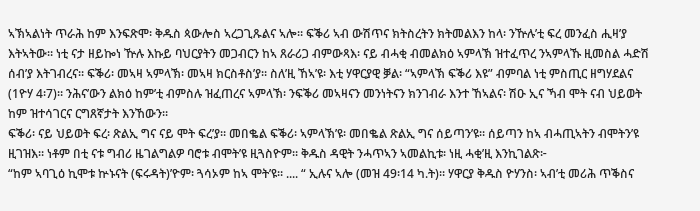ኣኽኣልነት ጥራሕ ከም እንፍጽሞ፡ ቅዱስ ጳውሎስ ኣረጋጊጹልና ኣሎ። ፍቕሪ ኣብ ውሽጥና ክትስረትን ክትመልእን ከላ፡ ንዅሉ’ቲ ፍረ መንፈስ ሒዛ’ያ እትኣትው። ነቲ ናታ ዘይኰነ ዅሉ እኩይ ባህርያትን መጋብርን ከኣ ጸራሪጋ ብምውጻእ፡ ናይ ብሓቂ ብመልክዕ ኣምላኽ ዝተፈጥረ ንኣምላኹ ዚመስል ሓድሽ ሰብ’ያ እትገብረና። ፍቕሪ፡ መኣዛ ኣምላኽ፡ መኣዛ ክርስቶስ’ያ። ስለ’ዚ ኸኣ’ዩ፡ እቲ ሃዋርያዊ ቓል፡ “ኣምላኽ ፍቕሪ እዩ” ብምባል ነቲ ምስጢር ዘግሃደልና (1ዮሃ 4፡7)። ንሕና’ውን ልክዕ ከም’ቲ ብምስሉ ዝፈጠረና ኣምላኽ፡ ንፍቕሪ መኣዛናን መንነትናን ክንገብራ እንተ ኸኣልና፡ ሽዑ ኢና ኻብ ሞት ናብ ህይወት ከም ዝተሳገርና ርግጸኛታት እንኸውን።
ፍቕሪ፡ ናይ ህይወት ፍረ፡ ጽልኢ ግና ናይ ሞት ፍረ’ያ። መበቈል ፍቕሪ፡ ኣምላኽ’ዩ፡ መበቈል ጽልኢ ግና ሰይጣን’ዩ። ሰይጣን ከኣ ብሓጢኣትን ብሞትን’ዩ ዚገዝእ። ነቶም በቲ ናቱ ግብሪ ዜገልግልዎ ባሮቱ ብሞት’ዩ ዚጓስዮም። ቅዱስ ዳዊት ንሓጥኣን ኣመልኪቱ፡ ነዚ ሓቂ’ዚ እንኪገልጽ፦
“ከም ኣባጊዕ ኪሞቱ ኵኑናት (ፍሩዳት)’ዮም፡ ጓሳኦም ከኣ ሞት’ዩ። .... “ ኢሉና ኣሎ (መዝ 49፡14 ካ.ት)። ሃዋርያ ቅዱስ ዮሃንስ፡ ኣብ’ቲ መሪሕ ጥቕስና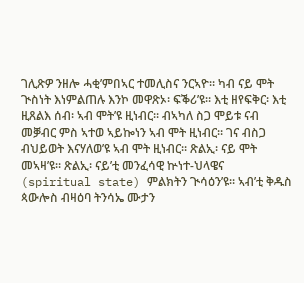ገሊጽዎ ንዘሎ ሓቂ’ምበኣር ተመሊስና ንርኣዮ። ካብ ናይ ሞት ጒስነት እነምልጠሉ እንኮ መዋጽኦ፡ ፍቕሪ’ዩ። እቲ ዘየፍቅር፡ እቲ ዚጸልእ ሰብ፡ ኣብ ሞት’ዩ ዚነብር። ብኣካለ ስጋ ሞይቱ ናብ መቓብር ምስ ኣተወ ኣይኰነን ኣብ ሞት ዚነብር። ገና ብስጋ ብህይወት እናሃለወ’ዩ ኣብ ሞት ዚነብር። ጽልኢ፡ ናይ ሞት መኣዛ’ዩ። ጽልኢ፡ ናይ’ቲ መንፈሳዊ ኵነተ-ህላዌና (spiritual state) ምልክትን ጒሳዕን’ዩ። ኣብ’ቲ ቅዱስ ጳውሎስ ብዛዕባ ትንሳኤ ሙታን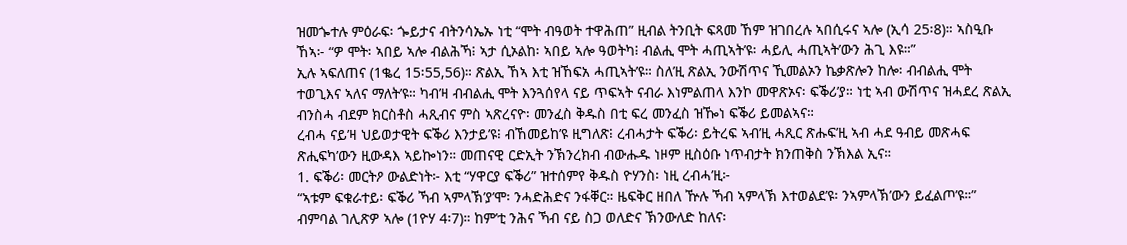ዝመጐተሉ ምዕራፍ፡ ጐይታና ብትንሳኤኡ ነቲ “ሞት ብዓወት ተዋሕጠ” ዚብል ትንቢት ፍጻመ ኸም ዝገበረሉ ኣበሲሩና ኣሎ (ኢሳ 25፡8)። ኣስዒቡ ኸኣ፦ “ዎ ሞት፡ ኣበይ ኣሎ ብልሕኻ፧ ኣታ ሲኦልከ፡ ኣበይ ኣሎ ዓወትካ፧ ብልሒ ሞት ሓጢኣት’ዩ፡ ሓይሊ ሓጢኣት’ውን ሕጊ እዩ።”
ኢሉ ኣፍለጠና (1ቈረ 15፡55,56)። ጽልኢ ኸኣ እቲ ዝኸፍአ ሓጢኣት’ዩ። ስለ’ዚ ጽልኢ ንውሽጥና ኺመልኦን ኬቃጽሎን ከሎ፡ ብብልሒ ሞት ተወጊእና ኣለና ማለት’ዩ። ካብ’ዛ ብብልሒ ሞት እንጓሰየላ ናይ ጥፍኣት ናብራ እነምልጠላ እንኮ መዋጽኦና፡ ፍቕሪ’ያ። ነቲ ኣብ ውሽጥና ዝሓደረ ጽልኢ ብንስሓ ብደም ክርስቶስ ሓጺብና ምስ ኣጽረናዮ፡ መንፈስ ቅዱስ በቲ ፍረ መንፈስ ዝዀነ ፍቕሪ ይመልኣና።
ረብሓ ናይ’ዛ ህይወታዊት ፍቕሪ እንታይ’ዩ፧ ብኸመይከ’ዩ ዚግለጽ፧ ረብሓታት ፍቕሪ፡ ይትረፍ ኣብ’ዚ ሓጺር ጽሑፍ’ዚ ኣብ ሓደ ዓብይ መጽሓፍ ጽሒፍካ’ውን ዚውዳእ ኣይኰነን። መጠናዊ ርድኢት ንኽንረክብ ብውሑዱ ነዞም ዚስዕቡ ነጥብታት ክንጠቅስ ንኽእል ኢና።
1. ፍቕሪ፡ መርትዖ ውልድነት፦ እቲ “ሃዋርያ ፍቕሪ” ዝተሰምየ ቅዱስ ዮሃንስ፡ ነዚ ረብሓ’ዚ፦
“ኣቱም ፍቁራተይ፡ ፍቕሪ ኻብ ኣምላኽ’ያ’ሞ፡ ንሓድሕድና ንፋቐር። ዜፍቅር ዘበለ ዅሉ ኻብ ኣምላኽ እተወልደ’ዩ፡ ንኣምላኽ’ውን ይፈልጦ’ዩ።”
ብምባል ገሊጽዎ ኣሎ (1ዮሃ 4፡7)። ከም’ቲ ንሕና ኻብ ናይ ስጋ ወለድና ኽንውለድ ከለና፡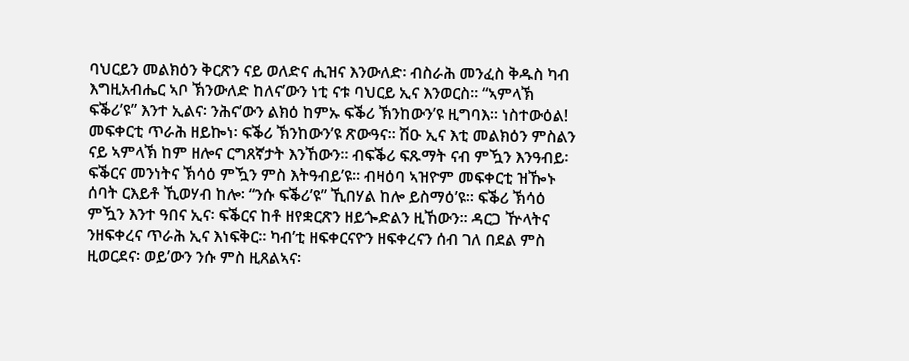ባህርይን መልክዕን ቅርጽን ናይ ወለድና ሒዝና እንውለድ፡ ብስራሕ መንፈስ ቅዱስ ካብ እግዚአብሔር ኣቦ ኽንውለድ ከለና’ውን ነቲ ናቱ ባህርይ ኢና እንወርስ። “ኣምላኽ ፍቕሪ’ዩ” እንተ ኢልና፡ ንሕና’ውን ልክዕ ከምኡ ፍቕሪ ኽንከውን’ዩ ዚግባእ። ነስተውዕል! መፍቀርቲ ጥራሕ ዘይኰነ፡ ፍቕሪ ኽንከውን’ዩ ጽውዓና። ሽዑ ኢና እቲ መልክዕን ምስልን ናይ ኣምላኽ ከም ዘሎና ርግጸኛታት እንኸውን። ብፍቕሪ ፍጹማት ናብ ምዃን እንዓብይ፡ ፍቕርና መንነትና ኽሳዕ ምዃን ምስ እትዓብይ’ዩ። ብዛዕባ ኣዝዮም መፍቀርቲ ዝዀኑ ሰባት ርእይቶ ኺወሃብ ከሎ፡ “ንሱ ፍቕሪ’ዩ” ኺበሃል ከሎ ይስማዕ’ዩ። ፍቕሪ ኽሳዕ ምዃን እንተ ዓበና ኢና፡ ፍቕርና ከቶ ዘየቋርጽን ዘይጐድልን ዚኸውን። ዳርጋ ዅላትና ንዘፍቀረና ጥራሕ ኢና እነፍቅር። ካብ’ቲ ዘፍቀርናዮን ዘፍቀረናን ሰብ ገለ በደል ምስ ዚወርደና፡ ወይ’ውን ንሱ ምስ ዚጸልኣና፡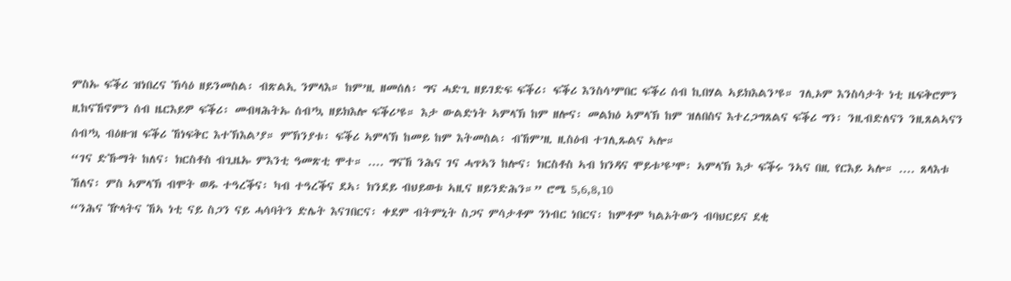ምስኡ ፍቕሪ ዝነበረና ኽሳዕ ዘይንመስል፡ ብጽልኢ ንምላእ። ከም’ዚ ዘመሰለ፡ ግና ሓድጊ ዘይገድፍ ፍቕሪ፡ ፍቕሪ እንስሳ’ምበር ፍቕሪ ሰብ ኪበሃል ኣይክእልን’ዩ። ገሊኦም እንስሳታት ነቲ ዜፍቅሮምን ዚከናኸኖምን ሰብ ዜርእይዎ ፍቕሪ፡ መብዛሕትኡ ሰብ’ኳ ዘይክእሎ ፍቕሪ’ዩ። እታ ውልድነት ኣምላኽ ከም ዘሎና፡ መልክዕ ኣምላኽ ከም ዝለበስና እተረጋግጸልና ፍቕሪ ግን፡ ንዚብድለናን ንዚጸልኣናን ሰብ’ኳ ብዕዙዝ ፍቕሪ ኸነፍቅር እተኽእል’ያ። ምኽንያቱ፡ ፍቕሪ ኣምላኽ ከመይ ከም እትመስል፡ ብኸም’ዚ ዚስዕብ ተገሊጹልና ኣሎ።
“ገና ድኹማት ከለና፡ ክርስቶስ ብጊዜኡ ምእንቲ ዓመጽቲ ሞተ። .... ግናኸ ንሕና ገና ሓጥኣን ከሎና፡ ክርስቶስ ኣብ ክንዳና ሞይቱ’ዩ’ሞ፡ ኣምላኽ እታ ፍቕሩ ንኣና በዚ የርእይ ኣሎ። .... ጸላእቱ ኸለና፡ ምስ ኣምላኽ ብሞት ወዱ ተዓረቕና፡ ካብ ተዓረቕና ደኣ፡ ክንደይ ብህይወቱ ኣዚና ዘይንድሕን።” ሮሜ 5,6,8,10
“ንሕና ዅላትና ኸኣ ነቲ ናይ ስጋን ናይ ሓሳባትን ድሌት እናገበርና፡ ቀደም ብትምኒት ስጋና ምሳታቶም ንነብር ነበርና፡ ከምቶም ካልኦትውን ብባህርይና ደቂ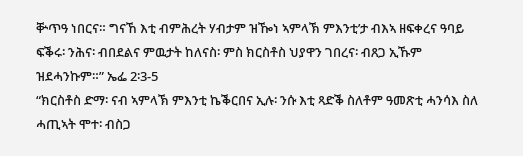ቝጥዓ ነበርና። ግናኸ እቲ ብምሕረት ሃብታም ዝዀነ ኣምላኽ ምእንቲ’ታ ብእኣ ዘፍቀረና ዓባይ ፍቕሩ፡ ንሕና፡ ብበደልና ምዉታት ከለናስ፡ ምስ ክርስቶስ ህያዋን ገበረና፡ ብጸጋ ኢኹም ዝደሓንኩም።” ኤፌ 2፡3-5
“ክርስቶስ ድማ፡ ናብ ኣምላኽ ምእንቲ ኬቕርበና ኢሉ፡ ንሱ እቲ ጻድቕ ስለቶም ዓመጽቲ ሓንሳእ ስለ ሓጢኣት ሞተ፡ ብስጋ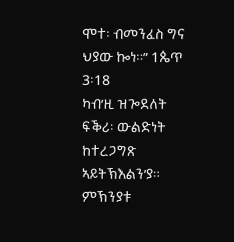ሞተ፡ ብመንፈስ ግና ህያው ኰነ።” 1ጴጥ 3፡18
ካብ’ዚ ዝጐደለት ፍቕሪ፡ ውልድነት ከተረጋግጽ ኣይትኽእልን’ያ። ምኽንያቱ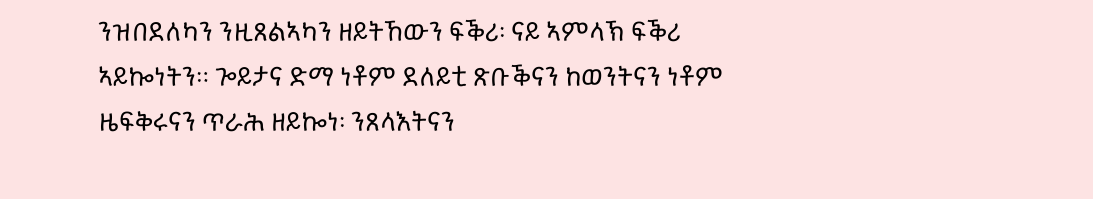ንዝበደለካን ንዚጸልኣካን ዘይትኸውን ፍቕሪ፡ ናይ ኣምላኽ ፍቕሪ ኣይኰነትን። ጐይታና ድማ ነቶም ደለይቲ ጽቡቕናን ከወንትናን ነቶም ዜፍቅሩናን ጥራሕ ዘይኰነ፡ ንጸላእትናን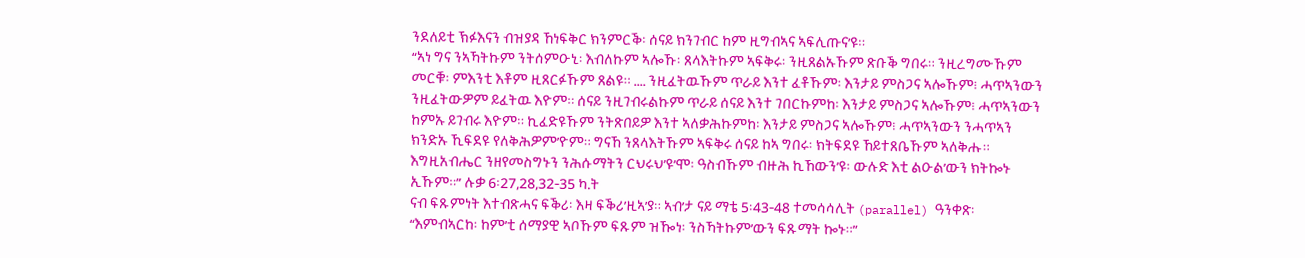ንደለይቲ ኽፉእናን ብዝያዳ ኸነፍቅር ክንምርቕ፡ ሰናይ ክንገብር ከም ዚግብኣና ኣፍሊጡና’ዩ።
“ኣነ ግና ንኣኻትኩም ንትሰምዑኒ፡ እብለኩም ኣሎኹ፡ ጸላእትኩም ኣፍቅሩ፡ ንዚጸልኡኹም ጽቡቕ ግበሩ። ንዚረግሙኹም መርቑ፡ ምእንቲ እቶም ዚጸርፉኹም ጸልዩ። .... ንዚፈትዉኹም ጥራይ እንተ ፈቶኹም፡ እንታይ ምስጋና ኣሎኹም፧ ሓጥኣንውን ንዚፈትውዎም ይፈትዉ እዮም። ሰናይ ንዚገብሩልኩም ጥራይ ሰናይ እንተ ገበርኩምከ፡ እንታይ ምስጋና ኣሎኹም፧ ሓጥኣንውን ከምኡ ይገብሩ እዮም። ኪፈድዩኹም ንትጽበይዎ እንተ ኣለቃሕኩምከ፡ እንታይ ምስጋና ኣሎኹም፧ ሓጥኣንውን ንሓጥኣን ክንድኡ ኺፍደዩ የለቅሕዎም’ዮም። ግናኸ ንጸላእትኹም ኣፍቅሩ ሰናይ ከኣ ግበሩ፡ ክትፍደዩ ኸይተጸቤኹም ኣለቅሑ። እግዚአብሔር ንዘየመስግኑን ንሕሱማትን ርህሩህ’ዩ’ሞ፡ ዓስብኹም ብዙሕ ኪኸውን’ዩ፡ ውሉድ እቲ ልዑል’ውን ክትኰኑ ኢኹም።” ሉቃ 6፡27,28,32-35 ካ.ት
ናብ ፍጹምነት እተብጽሓና ፍቕሪ፡ እዛ ፍቕሪ’ዚኣ’ያ። ኣብ’ታ ናይ ማቴ 5፡43-48 ተመሳሳሊት (parallel) ዓንቀጽ፡
“እምብኣርከ፡ ከም’ቲ ሰማያዊ ኣቦኹም ፍጹም ዝዀነ፡ ንስኻትኩም’ውን ፍጹማት ኰኑ።”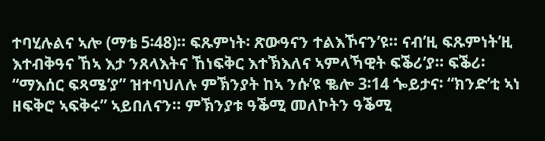ተባሂሉልና ኣሎ (ማቴ 5፡48)። ፍጹምነት፡ ጽውዓናን ተልእኾናን’ዩ። ናብ’ዚ ፍጹምነት’ዚ እተብቅዓና ኸኣ እታ ንጸላእትና ኸነፍቅር እተኽእለና ኣምላኻዊት ፍቕሪ’ያ። ፍቕሪ፡ “ማእሰር ፍጻሜ’ያ” ዝተባህለሉ ምኽንያት ከኣ ንሱ’ዩ ቈሎ 3፡14 ጐይታና፡ “ክንድ’ቲ ኣነ ዘፍቅሮ ኣፍቅሩ” ኣይበለናን። ምኽንያቱ ዓቕሚ መለኮትን ዓቕሚ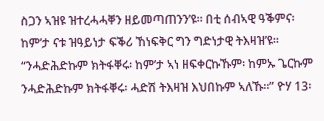ስጋን ኣዝዩ ዝተረሓሓቐን ዘይመጣጠንን’ዩ። በቲ ሰብኣዊ ዓቕምና፡ ከም’ታ ናቱ ዝዓይነታ ፍቕሪ ኸነፍቅር ግን ግድነታዊ ትእዛዝ’ዩ።
“ንሓድሕድኩም ክትፋቐሩ፡ ከም’ታ ኣነ ዘፍቀርኩኹም፡ ከምኡ ጌርኩም ንሓድሕድኩም ክትፋቐሩ፡ ሓድሽ ትእዛዝ እህበኩም ኣለኹ።” ዮሃ 13፡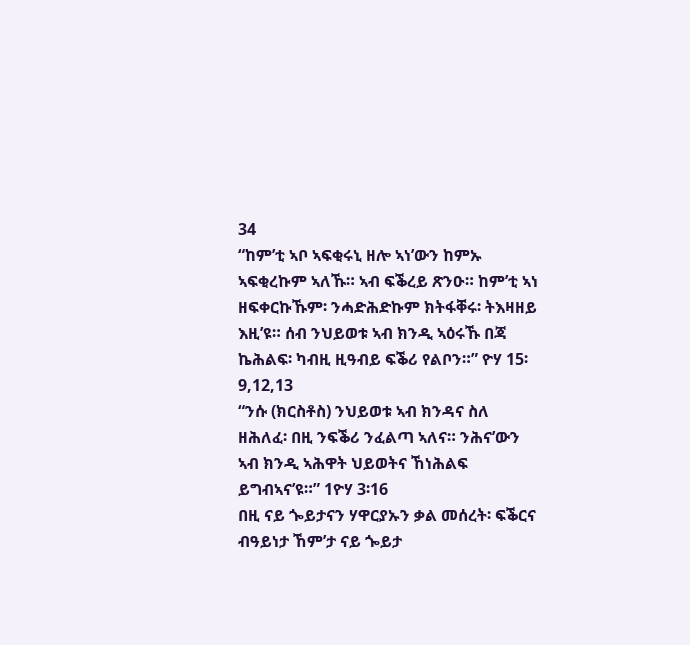34
“ከም’ቲ ኣቦ ኣፍቂሩኒ ዘሎ ኣነ’ውን ከምኡ ኣፍቂረኩም ኣለኹ። ኣብ ፍቕረይ ጽንዑ። ከም’ቲ ኣነ ዘፍቀርኩኹም፡ ንሓድሕድኩም ክትፋቐሩ፡ ትእዛዘይ እዚ’ዩ። ሰብ ንህይወቱ ኣብ ክንዲ ኣዕሩኹ በጃ ኬሕልፍ፡ ካብዚ ዚዓብይ ፍቕሪ የልቦን።” ዮሃ 15፡9,12,13
“ንሱ (ክርስቶስ) ንህይወቱ ኣብ ክንዳና ስለ ዘሕለፈ፡ በዚ ንፍቕሪ ንፈልጣ ኣለና። ንሕና’ውን ኣብ ክንዲ ኣሕዋት ህይወትና ኸነሕልፍ ይግብኣና’ዩ።” 1ዮሃ 3፡16
በዚ ናይ ጐይታናን ሃዋርያኡን ቃል መሰረት፡ ፍቕርና ብዓይነታ ኸም’ታ ናይ ጐይታ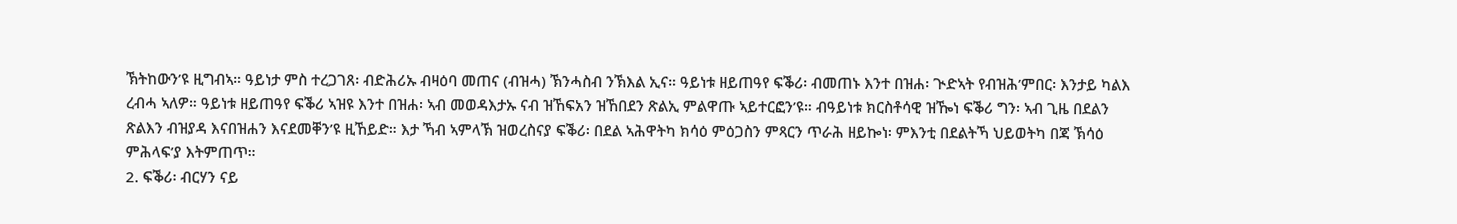ኽትከውን’ዩ ዚግብኣ። ዓይነታ ምስ ተረጋገጸ፡ ብድሕሪኡ ብዛዕባ መጠና (ብዝሓ) ኽንሓስብ ንኽእል ኢና። ዓይነቱ ዘይጠዓየ ፍቕሪ፡ ብመጠኑ እንተ በዝሐ፡ ጒድኣት የብዝሕ’ምበር፡ እንታይ ካልእ ረብሓ ኣለዎ። ዓይነቱ ዘይጠዓየ ፍቕሪ ኣዝዩ እንተ በዝሐ፡ ኣብ መወዳእታኡ ናብ ዝኸፍአን ዝኸበደን ጽልኢ ምልዋጡ ኣይተርፎን’ዩ። ብዓይነቱ ክርስቶሳዊ ዝዀነ ፍቕሪ ግን፡ ኣብ ጊዜ በደልን ጽልእን ብዝያዳ እናበዝሐን እናደመቐን’ዩ ዚኸይድ። እታ ኻብ ኣምላኽ ዝወረስናያ ፍቕሪ፡ በደል ኣሕዋትካ ክሳዕ ምዕጋስን ምጻርን ጥራሕ ዘይኰነ፡ ምእንቲ በደልትኻ ህይወትካ በጃ ኽሳዕ ምሕላፍ’ያ እትምጠጥ።
2. ፍቕሪ፡ ብርሃን ናይ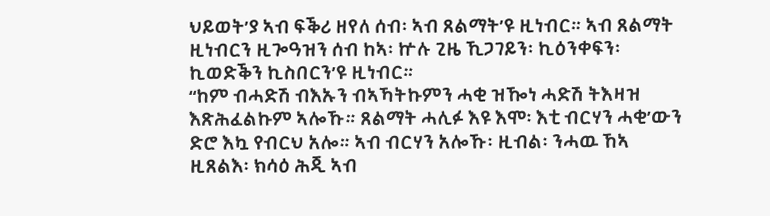ህይወት’ያ ኣብ ፍቕሪ ዘየለ ሰብ፡ ኣብ ጸልማት’ዩ ዚነብር። ኣብ ጸልማት ዚነብርን ዚጐዓዝን ሰብ ከኣ፡ ኵሉ ጊዜ ኺጋገይን፡ ኪዕንቀፍን፡ ኪወድቕን ኪስበርን’ዩ ዚነብር።
“ከም ብሓድሽ ብእኡን ብኣኻትኩምን ሓቂ ዝዀነ ሓድሽ ትእዛዝ እጽሕፈልኩም ኣሎኹ። ጸልማት ሓሊፉ እዩ እሞ፡ እቲ ብርሃን ሓቂ’ውን ድሮ እኳ የብርህ አሎ። ኣብ ብርሃን አሎኹ፡ ዚብል፡ ንሓዉ ኸኣ ዚጸልእ፡ ክሳዕ ሕጂ ኣብ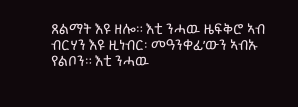ጸልማት እዩ ዘሎ። እቲ ንሓዉ ዜፍቅሮ ኣብ ብርሃን እዩ ዚነብር፡ መዓንቀፊ’ውን ኣብኡ የልቦን። እቲ ንሓዉ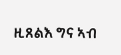ዚጸልእ ግና ኣብ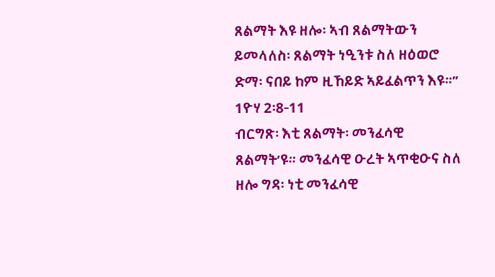ጸልማት እዩ ዘሎ፡ ኣብ ጸልማትውን ይመላለስ፡ ጸልማት ነዒንቱ ስለ ዘዕወሮ ድማ፡ ናበይ ከም ዚኸይድ ኣይፈልጥን እዩ።” 1ዮሃ 2፡8-11
ብርግጽ፡ እቲ ጸልማት፡ መንፈሳዊ ጸልማት’ዩ። መንፈሳዊ ዑረት ኣጥቂዑና ስለ ዘሎ ግዳ፡ ነቲ መንፈሳዊ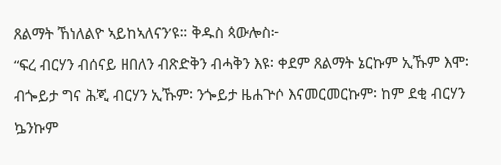ጸልማት ኸነለልዮ ኣይከኣለናን’ዩ። ቅዱስ ጳውሎስ፦
“ፍረ ብርሃን ብሰናይ ዘበለን ብጽድቅን ብሓቅን እዩ፡ ቀደም ጸልማት ኔርኩም ኢኹም እሞ፡ ብጐይታ ግና ሕጂ ብርሃን ኢኹም፡ ንጐይታ ዜሐጕሶ እናመርመርኩም፡ ከም ደቂ ብርሃን ኴንኩም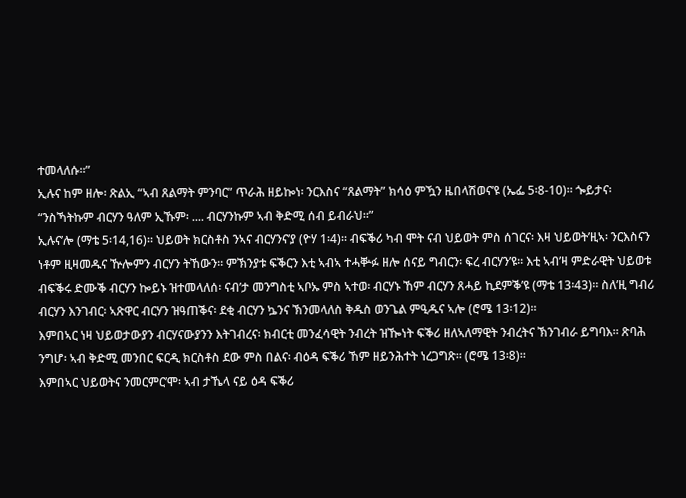ተመላለሱ።”
ኢሉና ከም ዘሎ፡ ጽልኢ “ኣብ ጸልማት ምንባር” ጥራሕ ዘይኰነ፡ ንርእስና “ጸልማት” ክሳዕ ምዃን ዜበላሽወና’ዩ (ኤፌ 5፡8-10)። ጐይታና፡
“ንስኻትኩም ብርሃን ዓለም ኢኹም፡ .... ብርሃንኩም ኣብ ቅድሚ ሰብ ይብራህ።”
ኢሉና’ሎ (ማቴ 5፡14,16)። ህይወት ክርስቶስ ንኣና ብርሃንና’ያ (ዮሃ 1፡4)። ብፍቕሪ ካብ ሞት ናብ ህይወት ምስ ሰገርና፡ እዛ ህይወት’ዚኣ፡ ንርእስናን ነቶም ዚዛመዱና ዅሎምን ብርሃን ትኸውን። ምኽንያቱ ፍቕርን እቲ ኣብኣ ተሓቝፉ ዘሎ ሰናይ ግብርን፡ ፍረ ብርሃን’ዩ። እቲ ኣብ’ዛ ምድራዊት ህይወቱ ብፍቕሩ ድሙቕ ብርሃን ኰይኑ ዝተመላለሰ፡ ናብ’ታ መንግስቲ ኣቦኡ ምስ ኣተወ፡ ብርሃኑ ኸም ብርሃን ጸሓይ ኪደምቕ’ዩ (ማቴ 13፡43)። ስለ’ዚ ግብሪ ብርሃን እንገብር፡ ኣጽዋር ብርሃን ዝዓጠቕና፡ ደቂ ብርሃን ኴንና ኽንመላለስ ቅዱስ ወንጌል ምዒዱና ኣሎ (ሮሜ 13፡12)።
እምበኣር ነዛ ህይወታውያን ብርሃናውያንን እትገብረና፡ ክብርቲ መንፈሳዊት ንብረት ዝዀነት ፍቕሪ ዘለኣለማዊት ንብረትና ኽንገብራ ይግባእ። ጽባሕ ንግሆ፡ ኣብ ቅድሚ መንበር ፍርዲ ክርስቶስ ደው ምስ በልና፡ ብዕዳ ፍቕሪ ኸም ዘይንሕተት ነረጋግጽ። (ሮሜ 13፡8)።
እምበኣር ህይወትና ንመርምር’ሞ፡ ኣብ ታኼላ ናይ ዕዳ ፍቕሪ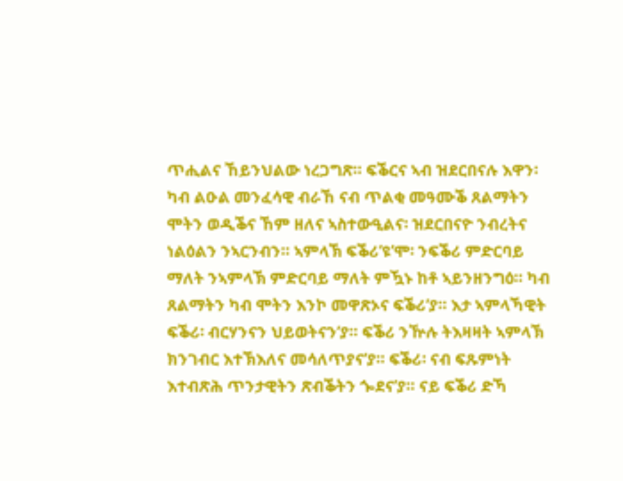ጥሒልና ኸይንህልው ነረጋግጽ። ፍቕርና ኣብ ዝደርበናሉ እዋን፡ ካብ ልዑል መንፈሳዊ ብራኸ ናብ ጥልቂ መዓሙቕ ጸልማትን ሞትን ወዲቕና ኸም ዘለና ኣስተውዒልና፡ ዝደርበናዮ ንብረትና ነልዕልን ንኣርንብን። ኣምላኽ ፍቕሪ’ዩ’ሞ፡ ንፍቕሪ ምድርባይ ማለት ንኣምላኽ ምድርባይ ማለት ምዃኑ ከቶ ኣይንዘንግዕ። ካብ ጸልማትን ካብ ሞትን እንኮ መዋጽኦና ፍቕሪ’ያ። እታ ኣምላኻዊት ፍቕሪ፡ ብርሃንናን ህይወትናን’ያ። ፍቕሪ ንዅሉ ትእዛዛት ኣምላኽ ክንገብር እተኽእለና መሳለጥያና’ያ። ፍቕሪ፡ ናብ ፍጹምነት እተብጽሕ ጥንታዊትን ጽብቕትን ጐደና’ያ። ናይ ፍቕሪ ድኻ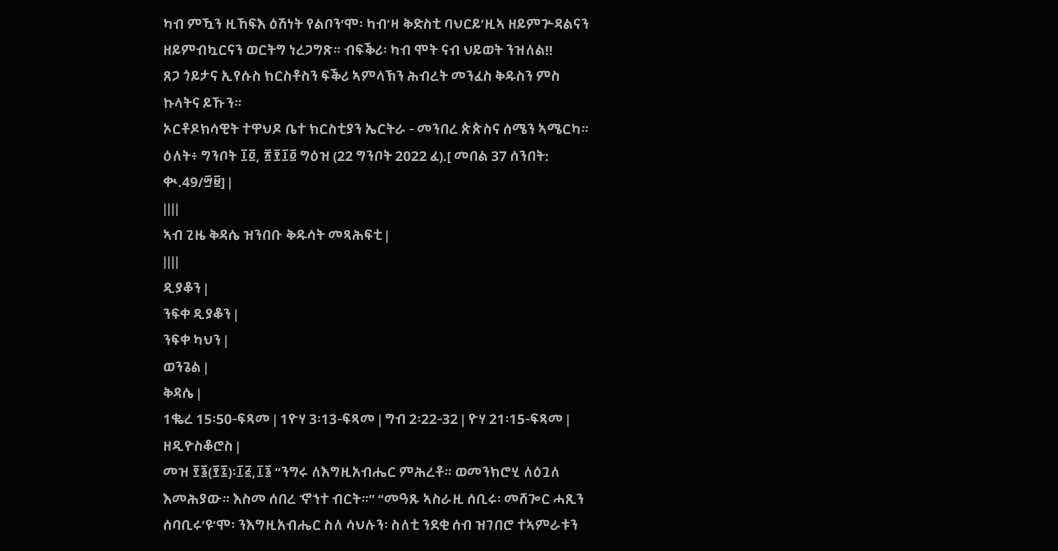ካብ ምዃን ዚኸፍእ ዕሽነት የልቦን’ሞ፡ ካብ’ዛ ቅድስቲ ባህርይ’ዚኣ ዘይምጕዳልናን ዘይምብኳርናን ወርትግ ነረጋግጽ። ብፍቕሪ፡ ካብ ሞት ናብ ህይወት ንዝለል!!
ጸጋ ጎይታና ኢየሱስ ክርስቶስን ፍቕሪ ኣምላኽን ሕብረት መንፈስ ቅዱስን ምስ ኩላትና ይኹን።
ኦርቶዶክሳዊት ተዋህዶ ቤተ ክርስቲያን ኤርትራ - መንበረ ጵጵስና ሰሜን ኣሜርካ።
ዕለት፥ ግንቦት ፲፬, ፳፻፲፬ ግዕዝ (22 ግንቦት 2022 ፈ).[ መበል 37 ሰንበት: ቊ.49/፵፱] |
||||
ኣብ ጊዜ ቅዳሴ ዝንበቡ ቅዱሳት መጻሕፍቲ |
||||
ዲያቆን |
ንፍቀ ዲያቆን |
ንፍቀ ካህን |
ወንጌል |
ቅዳሴ |
1ቈረ 15፡50-ፍጻመ | 1ዮሃ 3፡13-ፍጻመ | ግብ 2፡22-32 | ዮሃ 21፡15-ፍጻመ | ዘዲዮስቆሮስ |
መዝ ፻፮(፻፯)፡፲፭,፲፮ “ንግሩ ለእግዚአብሔር ምሕረቶ። ወመንክሮሂ ለዕጓለ እመሕያው። እስመ ሰበረ ኆኀተ ብርት።” “መዓጹ ኣስራዚ ሰቢሩ፡ መሸጐር ሓጺን ሰባቢሩ’ዩ’ሞ፡ ንእግዚአብሔር ስለ ሳህሉን፡ ስለቲ ንደቂ ሰብ ዝገበሮ ተኣምራቱን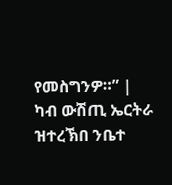የመስግንዎ።” |
ካብ ውሽጢ ኤርትራ ዝተረኽበ ንቤተ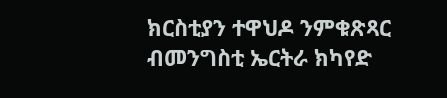ክርስቲያን ተዋህዶ ንምቁጽጻር ብመንግስቲ ኤርትራ ክካየድ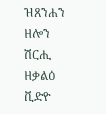ዝጸንሐን ዘሎን ሽርሒ ዘቃልዕ ቪድዮ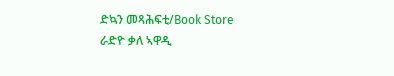ድኳን መጻሕፍቲ/Book Store
ራድዮ ቃለ ኣዋዲ